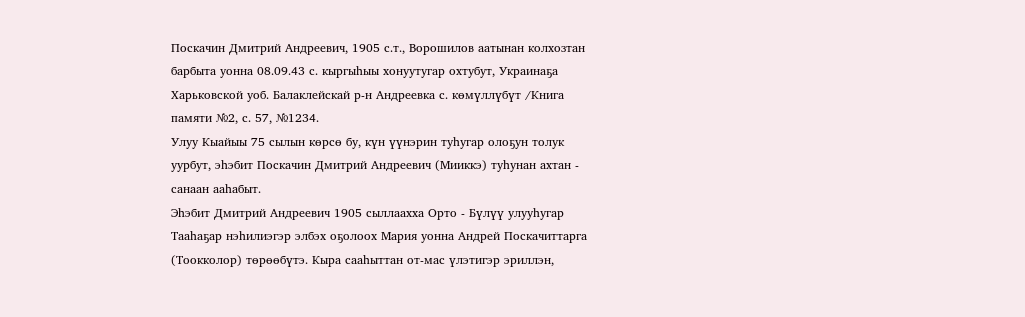Поскачин Дмитрий Андреевич, 1905 с.т., Ворошилов аатынан колхозтан барбыта уонна 08.09.43 с. кыргыhыы хонуутугар охтубут, Украинаҕа Харьковской уоб. Балаклейскай р-н Андреевка с. көмүллүбүт /Книга памяти №2, с. 57, №1234.
Улуу Кыайыы 75 сылын көрсө бу, күн үүнэрин туһугар олоҕун толук уурбут, эһэбит Поскачин Дмитрий Андреевич (Мииккэ) туһунан ахтан - санаан ааһабыт.
Эһэбит Дмитрий Андреевич 1905 сыллаахха Орто - Бүлүү улууһугар Тааһаҕар нэһилиэгэр элбэх оҕолоох Мария уонна Андрей Поскачиттарга (Тоокколор) төрөөбүтэ. Кыра сааһыттан от-мас үлэтигэр эриллэн,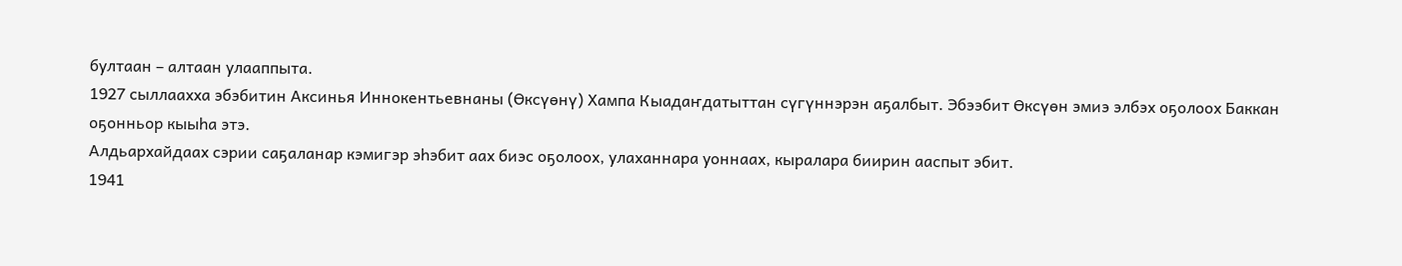бултаан – алтаан улааппыта.
1927 сыллаахха эбэбитин Аксинья Иннокентьевнаны (Өксүөнү) Хампа Кыадаҥдатыттан сүгүннэрэн аҕалбыт. Эбээбит Өксүөн эмиэ элбэх оҕолоох Баккан оҕонньор кыыһа этэ.
Алдьархайдаах сэрии саҕаланар кэмигэр эһэбит аах биэс оҕолоох, улаханнара уоннаах, кыралара биирин ааспыт эбит.
1941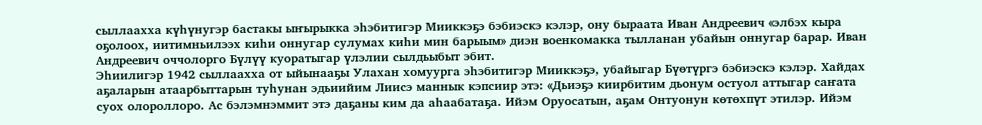сыллаахха күһүнугэр бастакы ыҥырыкка эһэбитигэр Мииккэҕэ бэбиэскэ кэлэр, ону быраата Иван Андреевич «элбэх кыра оҕолоох, иитимньилээх киһи оннугар сулумах киһи мин барыым» диэн военкомакка тылланан убайын оннугар барар. Иван Андреевич оччолорго Бүлүү куоратыгар үлэлии сылдьыбыт эбит.
Эһиилигэр 1942 сыллаахха от ыйынааҕы Улахан хомуурга эһэбитигэр Мииккэҕэ, убайыгар Бүөтүргэ бэбиэскэ кэлэр. Хайдах аҕаларын атаарбыттарын туһунан эдьиийим Лиисэ маннык кэпсиир этэ: «Дьиэҕэ киирбитим дьонум остуол аттыгар саҥата суох олороллоро. Ас бэлэмнэммит этэ даҕаны ким да аһаабатаҕа. Ийэм Оруосатын, аҕам Онтуонун көтөхпүт этилэр. Ийэм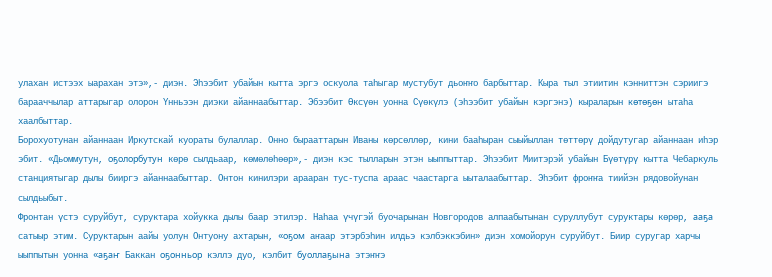улахан истээх ыарахан этэ»,- диэн. Эһээбит убайын кытта эргэ оскуола таһыгар мустубут дьоҥҥо барбыттар. Кыра тыл этиитин кэнниттэн сэриигэ барааччылар аттарыгар олорон Үнньээн диэки айаннаабыттар. Эбээбит Өксүөн уонна Сүөкүлэ (эһээбит убайын кэргэнэ) кыраларын көтөҕөн ытаһа хаалбыттар.
Борохуотунан айаннаан Иркутскай куораты булаллар. Онно бырааттарын Иваны көрсөллөр, кини бааһыран сыыйыллан төттөрү дойдутугар айаннаан иһэр эбит. «Дьоммутун, оҕолорбутун көрө сылдьаар, көмөлөһөөр»,- диэн кэс тылларын этэн ыыппыттар. Эһээбит Миитэрэй убайын Бүөтүрү кытта Чебаркуль станциятыгар дылы бииргэ айаннаабыттар. Онтон кинилэри арааран тус-туспа араас чаастарга ыыталаабыттар. Эһэбит фроҥҥа тиийэн рядовойунан сылдьыбыт.
Фронтан үстэ суруйбут, суруктара хойукка дылы баар этилэр. Наһаа үчүгэй буочарынан Новгородов алпаабытынан суруллубут суруктары көрөр, ааҕа сатыыр этим. Суруктарын аайы уолун Онтуону ахтарын, «оҕом аҥаар этэрбэһин илдьэ кэлбэккэбин» диэн хомойорун суруйбут. Биир суругар харчы ыыппытын уонна «аҕаҥ Баккан оҕонньор кэллэ дуо, кэлбит буоллаҕына этэҥҥэ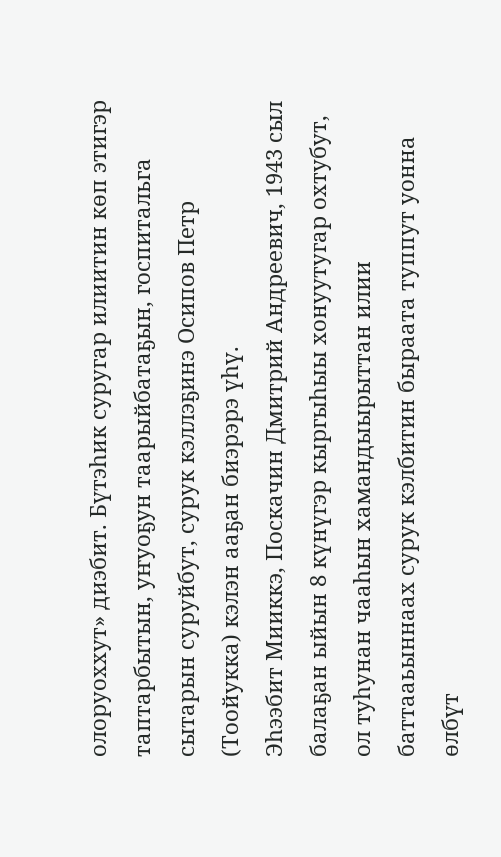олоруоххут» диэбит. Бүтэһик суругар илиитин көп этигэр таптарбытын, уҥуоҕун таарыйбатаҕын, госпитальга сытарын суруйбут, сурук кэллэҕинэ Осипов Петр (Тоойукка) кэлэн ааҕан биэрэрэ үһү.
Эһээбит Мииккэ, Поскачин Дмитрий Андреевич, 1943 сыл балаҕан ыйын 8 күнүгэр кыргыһыы хонуутугар охтубут, ол туһунан чааһын хамандыырыттан илии баттааьыннаах сурук кэлбитин быраата туппут уонна өлбүт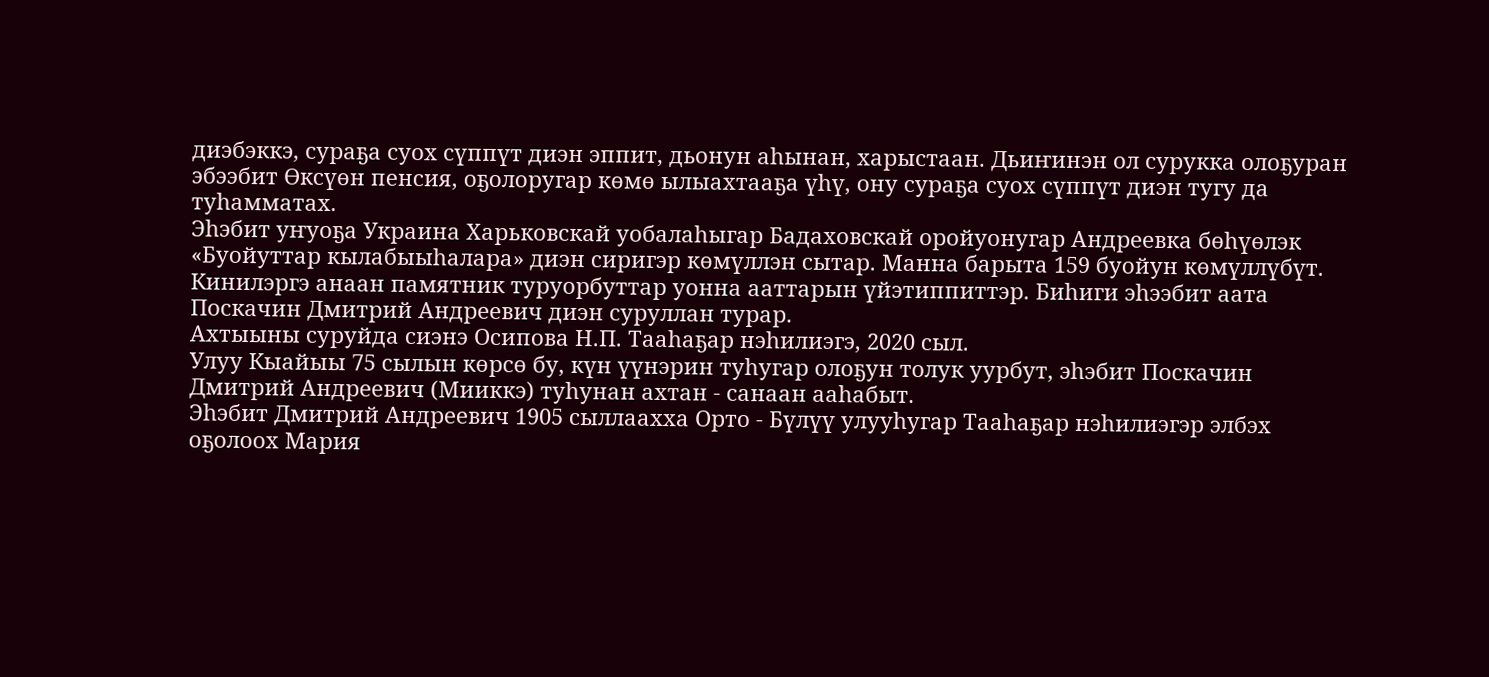диэбэккэ, сураҕа суох сүппүт диэн эппит, дьонун аһынан, харыстаан. Дьиҥинэн ол сурукка олоҕуран эбээбит Өксүөн пенсия, оҕолоругар көмө ылыахтааҕа үһү, ону сураҕа суох сүппүт диэн тугу да туһамматах.
Эһэбит уҥуоҕа Украина Харьковскай уобалаһыгар Бадаховскай оройуонугар Андреевка бөһүөлэк «Буойуттар кылабыыһалара» диэн сиригэр көмүллэн сытар. Манна барыта 159 буойун көмүллүбүт. Кинилэргэ анаан памятник туруорбуттар уонна ааттарын үйэтиппиттэр. Биһиги эһээбит аата Поскачин Дмитрий Андреевич диэн суруллан турар.
Ахтыыны суруйда сиэнэ Осипова Н.П. Тааһаҕар нэһилиэгэ, 2020 сыл.
Улуу Кыайыы 75 сылын көрсө бу, күн үүнэрин туһугар олоҕун толук уурбут, эһэбит Поскачин Дмитрий Андреевич (Мииккэ) туһунан ахтан - санаан ааһабыт.
Эһэбит Дмитрий Андреевич 1905 сыллаахха Орто - Бүлүү улууһугар Тааһаҕар нэһилиэгэр элбэх оҕолоох Мария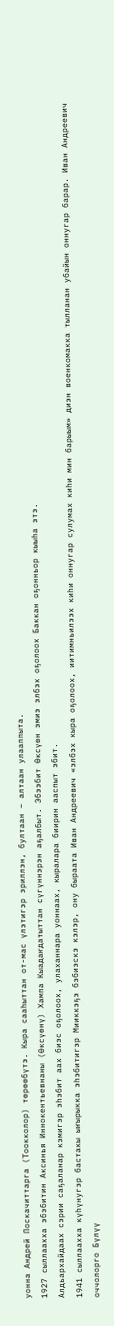уонна Андрей Поскачиттарга (Тоокколор) төрөөбүтэ. Кыра сааһыттан от-мас үлэтигэр эриллэн, бултаан – алтаан улааппыта.
1927 сыллаахха эбэбитин Аксинья Иннокентьевнаны (Өксүөнү) Хампа Кыадаҥдатыттан сүгүннэрэн аҕалбыт. Эбээбит Өксүөн эмиэ элбэх оҕолоох Баккан оҕонньор кыыһа этэ.
Алдьархайдаах сэрии саҕаланар кэмигэр эһэбит аах биэс оҕолоох, улаханнара уоннаах, кыралара биирин ааспыт эбит.
1941 сыллаахха күһүнугэр бастакы ыҥырыкка эһэбитигэр Мииккэҕэ бэбиэскэ кэлэр, ону быраата Иван Андреевич «элбэх кыра оҕолоох, иитимньилээх киһи оннугар сулумах киһи мин барыым» диэн военкомакка тылланан убайын оннугар барар. Иван Андреевич оччолорго Бүлүү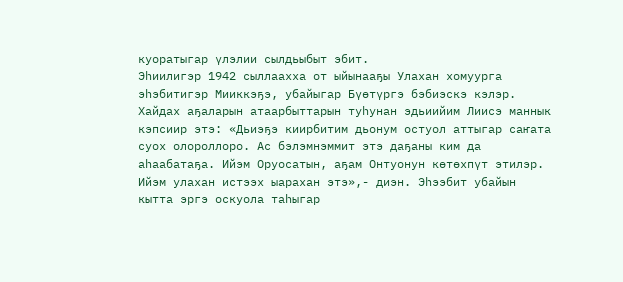куоратыгар үлэлии сылдьыбыт эбит.
Эһиилигэр 1942 сыллаахха от ыйынааҕы Улахан хомуурга эһэбитигэр Мииккэҕэ, убайыгар Бүөтүргэ бэбиэскэ кэлэр. Хайдах аҕаларын атаарбыттарын туһунан эдьиийим Лиисэ маннык кэпсиир этэ: «Дьиэҕэ киирбитим дьонум остуол аттыгар саҥата суох олороллоро. Ас бэлэмнэммит этэ даҕаны ким да аһаабатаҕа. Ийэм Оруосатын, аҕам Онтуонун көтөхпүт этилэр. Ийэм улахан истээх ыарахан этэ»,- диэн. Эһээбит убайын кытта эргэ оскуола таһыгар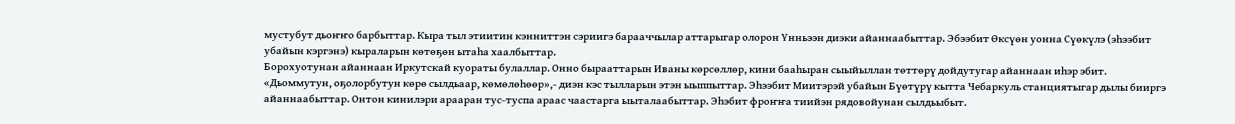мустубут дьоҥҥо барбыттар. Кыра тыл этиитин кэнниттэн сэриигэ барааччылар аттарыгар олорон Үнньээн диэки айаннаабыттар. Эбээбит Өксүөн уонна Сүөкүлэ (эһээбит убайын кэргэнэ) кыраларын көтөҕөн ытаһа хаалбыттар.
Борохуотунан айаннаан Иркутскай куораты булаллар. Онно бырааттарын Иваны көрсөллөр, кини бааһыран сыыйыллан төттөрү дойдутугар айаннаан иһэр эбит. «Дьоммутун, оҕолорбутун көрө сылдьаар, көмөлөһөөр»,- диэн кэс тылларын этэн ыыппыттар. Эһээбит Миитэрэй убайын Бүөтүрү кытта Чебаркуль станциятыгар дылы бииргэ айаннаабыттар. Онтон кинилэри арааран тус-туспа араас чаастарга ыыталаабыттар. Эһэбит фроҥҥа тиийэн рядовойунан сылдьыбыт.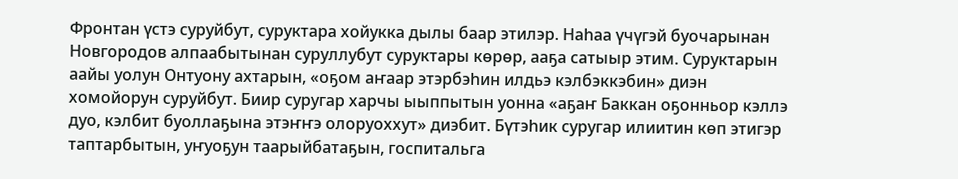Фронтан үстэ суруйбут, суруктара хойукка дылы баар этилэр. Наһаа үчүгэй буочарынан Новгородов алпаабытынан суруллубут суруктары көрөр, ааҕа сатыыр этим. Суруктарын аайы уолун Онтуону ахтарын, «оҕом аҥаар этэрбэһин илдьэ кэлбэккэбин» диэн хомойорун суруйбут. Биир суругар харчы ыыппытын уонна «аҕаҥ Баккан оҕонньор кэллэ дуо, кэлбит буоллаҕына этэҥҥэ олоруоххут» диэбит. Бүтэһик суругар илиитин көп этигэр таптарбытын, уҥуоҕун таарыйбатаҕын, госпитальга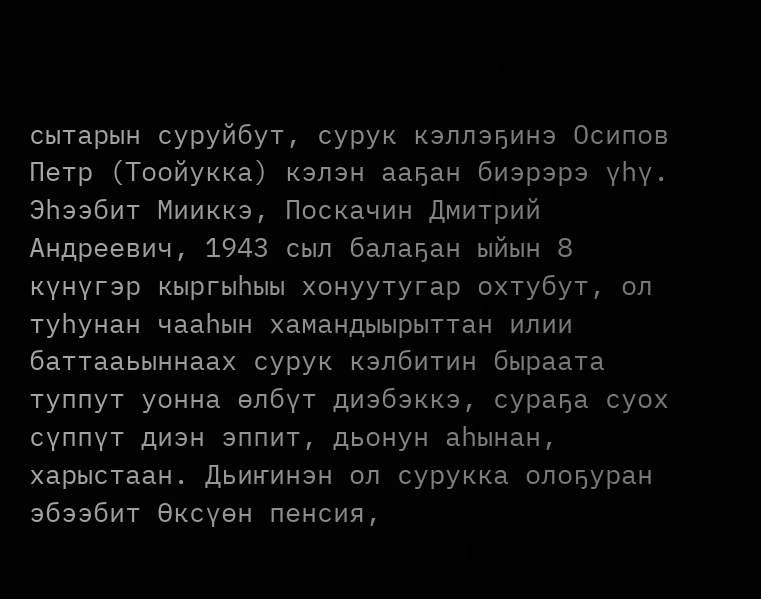сытарын суруйбут, сурук кэллэҕинэ Осипов Петр (Тоойукка) кэлэн ааҕан биэрэрэ үһү.
Эһээбит Мииккэ, Поскачин Дмитрий Андреевич, 1943 сыл балаҕан ыйын 8 күнүгэр кыргыһыы хонуутугар охтубут, ол туһунан чааһын хамандыырыттан илии баттааьыннаах сурук кэлбитин быраата туппут уонна өлбүт диэбэккэ, сураҕа суох сүппүт диэн эппит, дьонун аһынан, харыстаан. Дьиҥинэн ол сурукка олоҕуран эбээбит Өксүөн пенсия,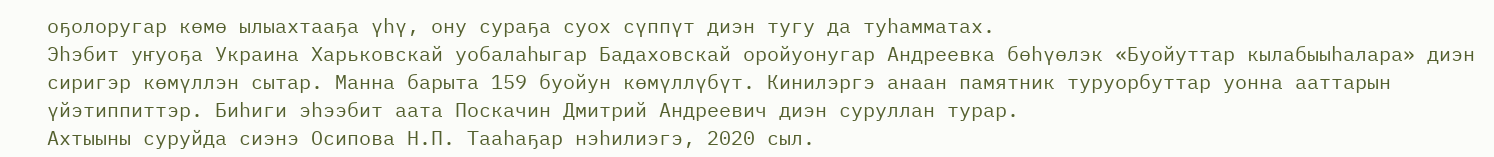оҕолоругар көмө ылыахтааҕа үһү, ону сураҕа суох сүппүт диэн тугу да туһамматах.
Эһэбит уҥуоҕа Украина Харьковскай уобалаһыгар Бадаховскай оройуонугар Андреевка бөһүөлэк «Буойуттар кылабыыһалара» диэн сиригэр көмүллэн сытар. Манна барыта 159 буойун көмүллүбүт. Кинилэргэ анаан памятник туруорбуттар уонна ааттарын үйэтиппиттэр. Биһиги эһээбит аата Поскачин Дмитрий Андреевич диэн суруллан турар.
Ахтыыны суруйда сиэнэ Осипова Н.П. Тааһаҕар нэһилиэгэ, 2020 сыл.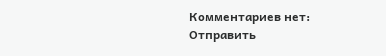Комментариев нет:
Отправить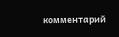комментарий